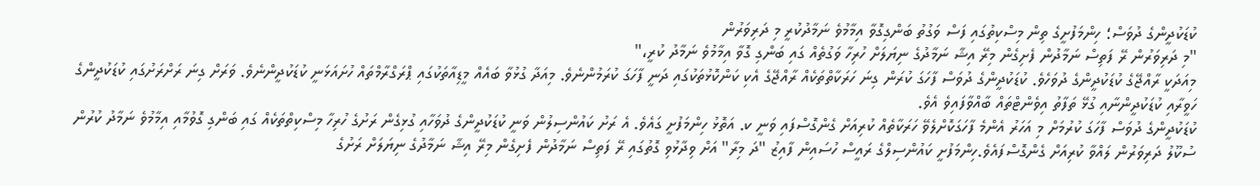ކުޑަކުދީންގެ ދުވަސް؛ ހިންމަފުށީގެ ތިން މިސްކިތުގައި ފަސް ވަގުތު ބަންގިގޮވާ އިމާމުވެ ނަމާދުކުރީ މި ދަރިވަރުން
"މި ދަރިވަރުން ރޭ ފަތިސް ނަމާދުން ފެށިގެން މިރޭ އިޝާ ނަމާދުގެ ނިޔަލަށް ހުރިހާ ވަގުތެއް ގައި ބަންގި ގޮވާ އިމާމުވެ ނަމާދު ކުރީ،"
މިއަދަކީ ރާއްޖޭގެ ކުޑަކުދީންގެ ދުވަހެވެ. ކުޑަކުދީންގެ ދުވަސް ފާހަގަ ކުރަން ގިނަ ހަރަކާތްތަކެއް ރާއްޖޭގެ އެކި ކަންކޮޅުތަކުގައި ދަނީ ފާހަގަ ކުރަމުންނެވެ. މިއަދާ ގުޅުވާ ބައެއް މީޑިއާތަކުގައި ޕްރަގްރާމްތައް ހުށައަޅަނީ ކުޑަކުދީންނެވެ. ވަރަށް ގިނަ ރަށްރަށުގައި ކުޑަކުދީންގެ ހަވީރާއި ކުޑަކުދީންނާއި ގުޅޭ ތަފާތު އިވެންޓްތައް ބާއްވާފައިވެ އެވެ.
ކުޑަކުދީންގެ ދުވަސް ފާހަގަ ކުރުމަށް މި އަހަރު އެންމެ ފާހަގަކޮށްލެވޭ ހަރަކާތެއް ކުރިއަށް ގެންގޮސްފައި ވަނީ ކ. އަތޮޅު ހިންމަފުށީ ގައެވެ. އެ ރަށު ކައުންސިލުން ވަނީ ކުޑަކުދީންގެ ދުވަހާއި ގުޅިގެން ރަށުގެ ހުރިހާ މިސްކިތްތަކެއް ގައި ބަންގި ގޮވުމާއި އިމާމުވެ ނަމާދު ކުރުން ސުކޫލު ދަރިވަރުން ލައްވާ ކުރިއަށް ގެންގޮސްފައެވެ.ހިންމަފުށީ ކައުންސިލްގެ ރައީސް ހުސައިން ފާއިޒު "ދަ މިރާ" އަށް ވިދާޅުވި ގޮތުގައި ރޭ ފަތިސް ނަމާދުން ފެށިގެން މިރޭ އިޝާ ނަމާދުގެ ނިޔަލަށް ރަށުގެ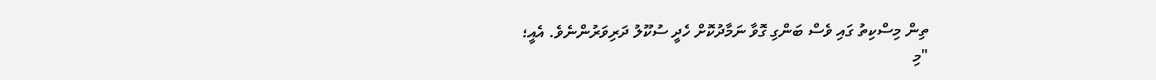ތިން މިސްކިތު ގައި ވެސް ބަންގި ގޮވާ ނަމާދުކޮށް ހެދީ ސުކޫލު ދަރިވަރުންނެވެ. އެއީ؛
"މި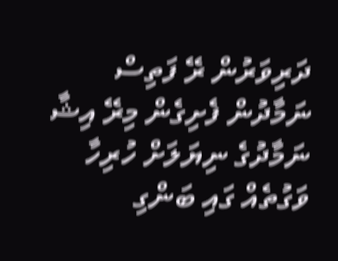ދަރިވަރުން ރޭ ފަތިސް ނަމާދުން ފެށިގެން މިރޭ އިޝާ ނަމާދުގެ ނިޔަލަށް ހުރިހާ ވަގުތެއް ގައި ބަންގި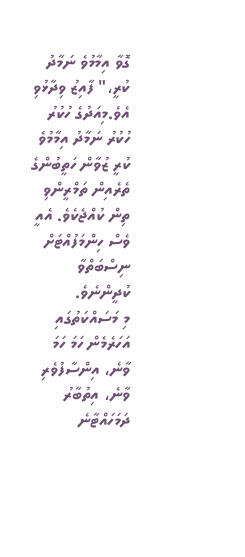ގޮވާ އިމާމުވެ ނަމާދު ކުރީ،" ފާއިޒު ވިދާޅުވި އެވެ.މިއަދުގެ ހުކުރު ހުކުރު ނަމާދު އިމާމުވެ ކުރީ ޒުވާން ހަތީބުންގެ ތެރެއިން ތަމްރީންވި ތިން ކުއްޖެކެވެ. އެއީ ވެސް ހިންމަފުއްޓަށް ނިސްބަތްވާ ކުދީންނެވެ.
މި މަސައްކަތުގައި އަހަރެމެން ހަމަ ހަމަ ވާނެ، އިންސާފުވެރި ވާނެ، އިތުބާރު ދަމަހައްޓާނެ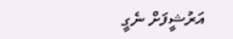އަރުޝީފަށް ނެގީ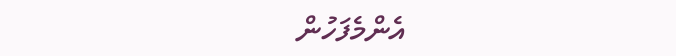އެންމެފަހުން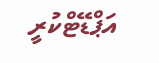އަޕްޑޭޓްކުރީ